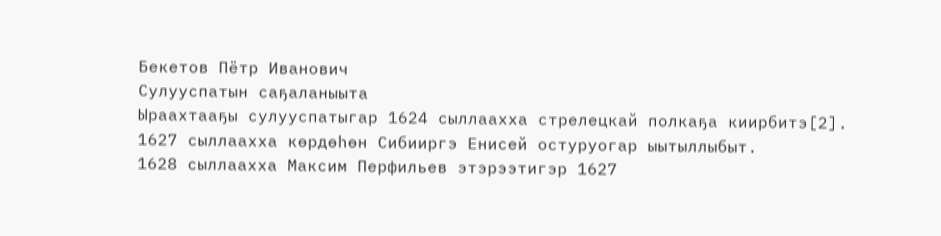Бекетов Пётр Иванович
Сулууспатын саҕаланыыта
Ыраахтааҕы сулууспатыгар 1624 сыллаахха стрелецкай полкаҕа киирбитэ[2]. 1627 сыллаахха көрдөһөн Сибииргэ Енисей остуруогар ыытыллыбыт.
1628 сыллаахха Максим Перфильев этэрээтигэр 1627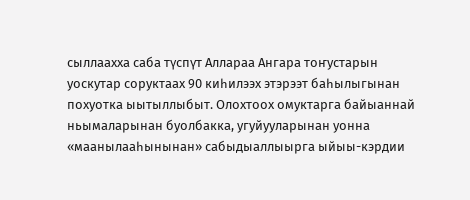сыллаахха саба түспүт Аллараа Ангара тоҥустарын уоскутар соруктаах 90 киһилээх этэрээт баһылыгынан похуотка ыытыллыбыт. Олохтоох омуктарга байыаннай ньымаларынан буолбакка, угуйууларынан уонна «маанылааһынынан» сабыдыаллыырга ыйыы-кэрдии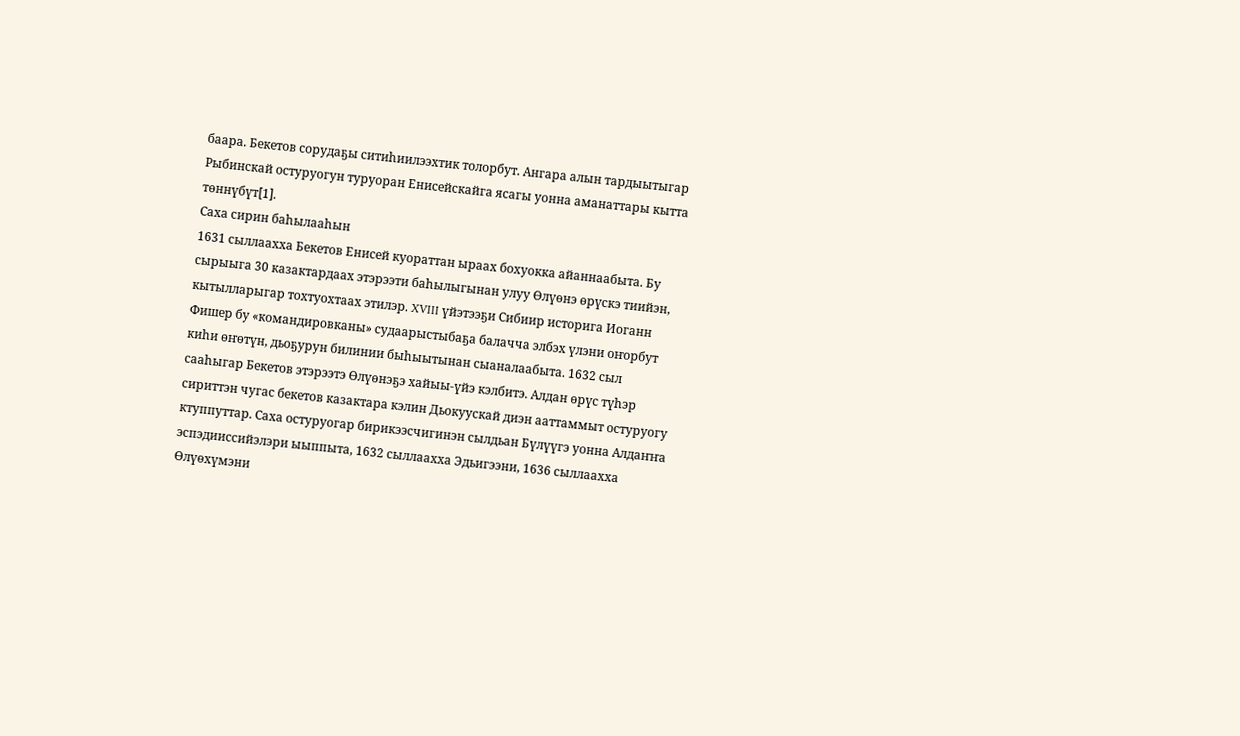баара. Бекетов сорудаҕы ситиһиилээхтик толорбут. Ангара алын тардыытыгар Рыбинскай остуруогун туруоран Енисейскайга ясагы уонна аманаттары кытта төннүбүт[1].
Саха сирин баһылааһын
1631 сыллаахха Бекетов Енисей куораттан ыраах бохуокка айаннаабыта. Бу сырыыга 30 казактардаах этэрээти баһылыгынан улуу Өлүөнэ өрүскэ тиийэн, кытылларыгар тохтуохтаах этилэр. XVIII үйэтээҕи Сибиир историга Иоганн Фишер бу «командировканы» судаарыстыбаҕа балачча элбэх үлэни оҥорбут киһи өҥөтүн, дьоҕурун билинии быһыытынан сыаналаабыта. 1632 сыл сааһыгар Бекетов этэрээтэ Өлүөнэҕэ хайыы-үйэ кэлбитэ. Алдан өрүс түһэр сириттэн чугас бекетов казактара кэлин Дьокуускай диэн ааттаммыт остуруогу ктуппуттар. Саха остуруогар бирикээсчигинэн сылдьан Бүлүүгэ уонна Алдаҥҥа эспэдииссийэлэри ыыппыта, 1632 сыллаахха Эдьигээни, 1636 сыллаахха Өлүөхүмэни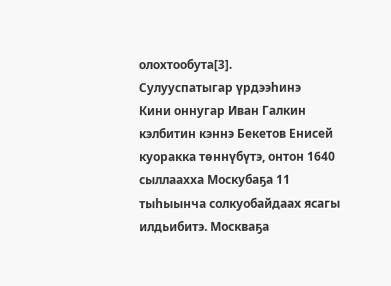олохтообута[3].
Сулууспатыгар үрдээһинэ
Кини оннугар Иван Галкин кэлбитин кэннэ Бекетов Енисей куоракка төннүбүтэ, онтон 1640 сыллаахха Москубаҕа 11 тыһыынча солкуобайдаах ясагы илдьибитэ. Москваҕа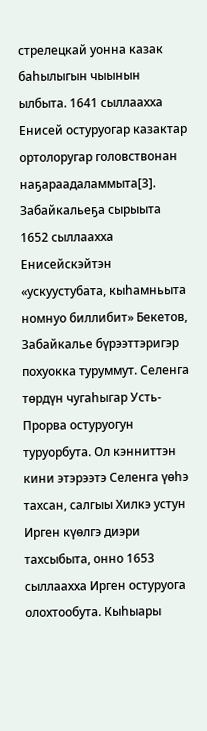стрелецкай уонна казак баһылыгын чыынын ылбыта. 1641 сыллаахха Енисей остуруогар казактар ортолоругар головствонан наҕараадаламмыта[3].
Забайкальеҕа сырыыта
1652 сыллаахха Енисейскэйтэн «ускуустубата, кыһамньыта номнуо биллибит» Бекетов, Забайкалье бүрээттэригэр похуокка туруммут. Селенга төрдүн чугаһыгар Усть-Прорва остуруогун туруорбута. Ол кэнниттэн кини этэрээтэ Селенга үөһэ тахсан, салгыы Хилкэ устун Ирген күөлгэ диэри тахсыбыта, онно 1653 сыллаахха Ирген остуруога олохтообута. Кыһыары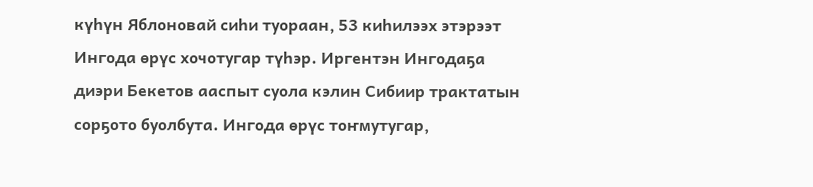күһүн Яблоновай сиһи туораан, 53 киһилээх этэрээт Ингода өрүс хочотугар түһэр. Иргентэн Ингодаҕа диэри Бекетов ааспыт суола кэлин Сибиир трактатын сорҕото буолбута. Ингода өрүс тоҥмутугар,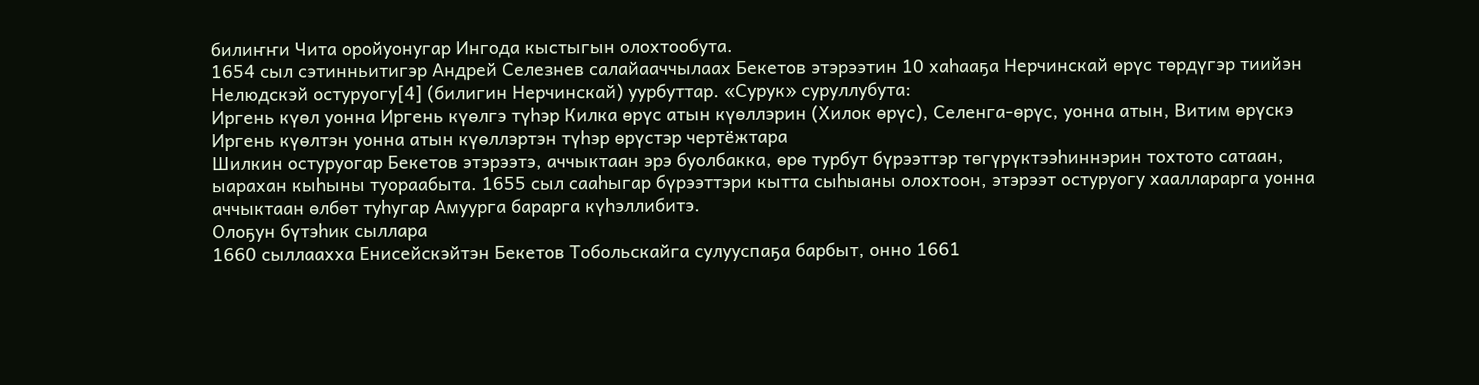билиҥҥи Чита оройуонугар Ингода кыстыгын олохтообута.
1654 сыл сэтинньитигэр Андрей Селезнев салайааччылаах Бекетов этэрээтин 10 хаһааҕа Нерчинскай өрүс төрдүгэр тиийэн Нелюдскэй остуруогу[4] (билигин Нерчинскай) уурбуттар. «Сурук» суруллубута:
Иргень күөл уонна Иргень күөлгэ түһэр Килка өрүс атын күөллэрин (Хилок өрүс), Селенга-өрүс, уонна атын, Витим өрүскэ Иргень күөлтэн уонна атын күөллэртэн түһэр өрүстэр чертёжтара
Шилкин остуруогар Бекетов этэрээтэ, аччыктаан эрэ буолбакка, өрө турбут бүрээттэр төгүрүктээһиннэрин тохтото сатаан, ыарахан кыһыны туораабыта. 1655 сыл сааһыгар бүрээттэри кытта сыһыаны олохтоон, этэрээт остуруогу хаалларарга уонна аччыктаан өлбөт туһугар Амуурга барарга күһэллибитэ.
Олоҕун бүтэһик сыллара
1660 сыллаахха Енисейскэйтэн Бекетов Тобольскайга сулууспаҕа барбыт, онно 1661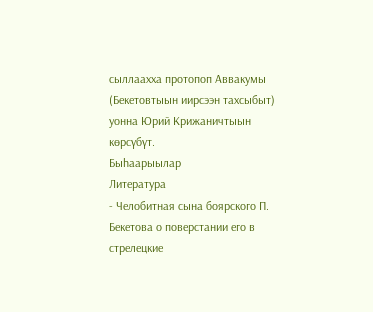сыллаахха протопоп Аввакумы (Бекетовтыын иирсээн тахсыбыт) уонна Юрий Крижаничтыын көрсүбүт.
Быһаарыылар
Литература
- Челобитная сына боярского П. Бекетова о поверстании его в стрелецкие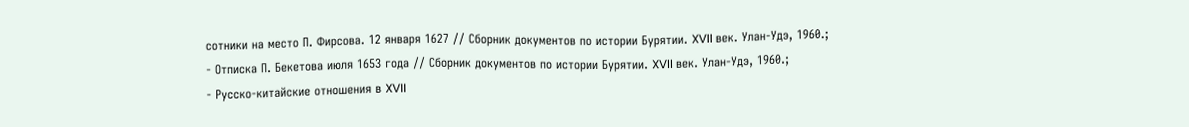сотники на место П. Фирсова. 12 января 1627 // Сборник документов по истории Бурятии. XVII век. Улан-Удэ, 1960.;
- Отписка П. Бекетова июля 1653 года // Сборник документов по истории Бурятии. XVII век. Улан-Удэ, 1960.;
- Русско-китайские отношения в XVII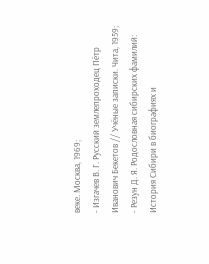веке. Москва, 1969;
- Изгачев В. Г. Русский землепроходец Пётр Иванович Бекетов // Учёные записки. Чита, 1959;
- Резун Д. Я. Родословная сибирских фамилий: История Сибири в биографиях и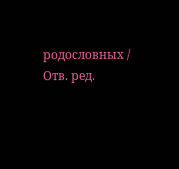родословных / Отв. ред.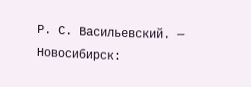Р. С. Васильевский. — Новосибирск: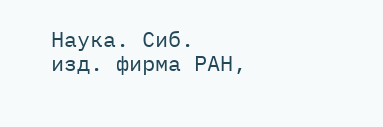Наука. Сиб. изд. фирма РАН,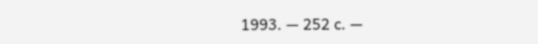1993. — 252 с. —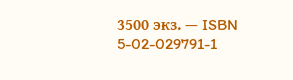3500 экз. — ISBN 5-02-029791-1